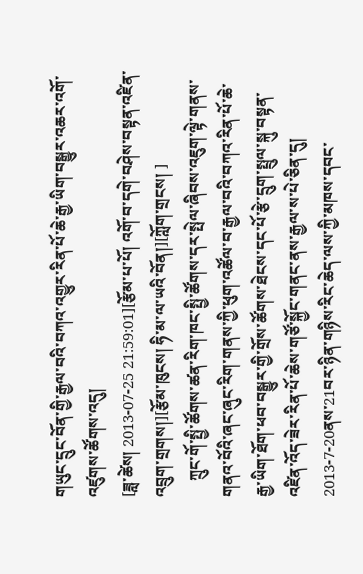གཡུང་དྲུང་བོན་གྱི་རྒྱལ་བའི་བཀའ་འགྱུར་རིན་པོ་ཆེ་རྒྱ་ཡིག་བསྒྱུར་འཆར་འགོ་འཛུགས་ཚོགས་འདུ།
[ཟླ་ཚེས། 2013-07-25 21:59:01][རྩོམ་པ་པོ། འགོ་བ་དགེ་བཤེས་བསྟན་འཛིན་འབྲུག་གྲགས།][རྩོམ་ཁུངས། ཧི་མ་ལ་ཡའི་བོན།][ཀློག་གྲངས། ]
    ཀྲུང་གོ་སྤྱི་ཚོགས་ཚན་རིག་ཁང་སྤྱི་ཚོགས་དར་སྤེལ་ཞིབས་འཇུག་ལྟེ་གནས་གནའ་བོའི་ཞང་ཞུང་རིག་གནས་ཀྱི་ཕུག་འཚོལ་བ་རྒྱལ་བའི་བཀའ་རིན་པོ་ཆེ་རྒྱ་ཡིག་ཐོག་ཕབ་བསྒྱུར་གྱི་གྲོས་ཚོགས་ཐེངས་དང་པོ་རྩེ་དྲུག་སྤྲུལ་སྐུ་བསྟན་འཛིན་འོད་ཟེར་རིན་པོ་ཆེས་གཙོ་སྐྱོང་གནང་ནས་རྒྱལ་ས་པེ་ཅིན་དུ། 2013-7-20ནས་21བར་ཉིན་གཉིས་རིང་ཆེད་ལས་ཀྱི་མཁས་དབང་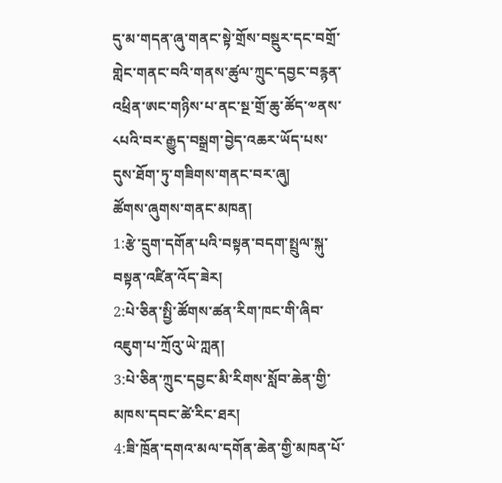དུ་མ་གདན་ཞུ་གནང་སྟེ་གྲོས་བསྡུར་དང་བགྲོ་གླེང་གནང་བའི་གནས་ཚུལ་ཀྲུང་དབྱང་བརྙན་འཕྲིན་ཨང་གཉིས་པ་ནང་སྔ་གྲོ་ཆུ་ཚོད་༧ནས་༨པའི་བར་རྒྱུད་བསྒྲག་བྱེད་འཆར་ཡོད་པས་དུས་ཐོག་ཏུ་གཟིགས་གནང་བར་ཞུ།
ཚོགས་ཞུགས་གནང་མཁན།
1:རྩེ་དྲུག་དགོན་པའི་བསྟན་བདག་སྤྲུལ་སྐུ་བསྟན་འཛིན་འོད་ཟེར།
2:པེ་ཅིན་སྤྱི་ཚོགས་ཚན་རིག་ཁང་གི་ཞིབ་འཇུག་པ་ཀྲོའུ་ཡེ་ཀླན།
3:པེ་ཅིན་ཀྲུང་དབྱང་མི་རིགས་སློབ་ཆེན་གྱི་མཁས་དབང་ཚེ་རིང་ཐར།
4:ཟི་ཁྲོན་དགའ་མལ་དགོན་ཆེན་གྱི་མཁན་པོ་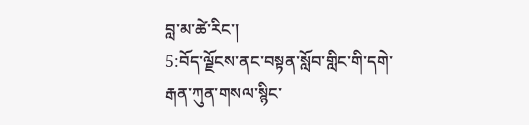བླ་མ་ཚེ་རིང་།
5:བོད་ལྗོངས་ནང་བསྟན་སློབ་གླིང་གི་དགེ་རྒན་ཀུན་གསལ་སྙིང་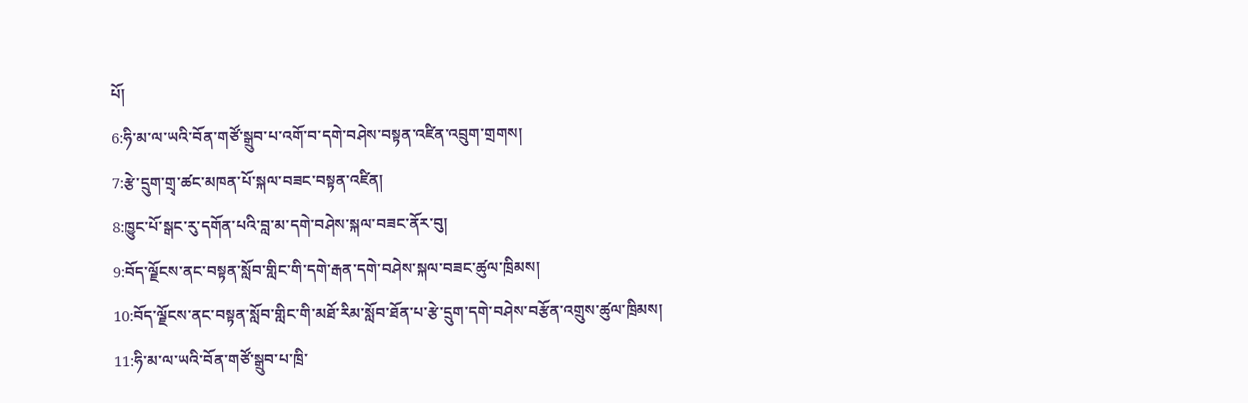པོ།
6:ཧི་མ་ལ་ཡའི་བོན་གཙོ་སྒྲུབ་པ་འགོ་བ་དགེ་བཤེས་བསྟན་འཛིན་འབྲུག་གྲགས།
7:རྩེ་དྲུག་གྲྭ་ཚང་མཁན་པོ་སྐལ་བཟང་བསྟན་འཛིན།
8:ཁྱུང་པོ་སྒང་རུ་དགོན་པའི་བླ་མ་དགེ་བཤེས་སྐལ་བཟང་ནོར་བུ།
9:བོད་ལྗོངས་ནང་བསྟན་སློབ་གླིང་གི་དགེ་རྒན་དགེ་བཤེས་སྐལ་བཟང་ཚུལ་ཁྲིམས།
10:བོད་ལྗོངས་ནང་བསྟན་སློབ་གླིང་གི་མཐོ་རིམ་སློབ་ཐོན་པ་རྩེ་དྲུག་དགེ་བཤེས་བརྩོན་འགྲུས་ཚུལ་ཁྲིམས།
11:ཧི་མ་ལ་ཡའི་བོན་གཙོ་སྒྲུབ་པ་ཁྲི་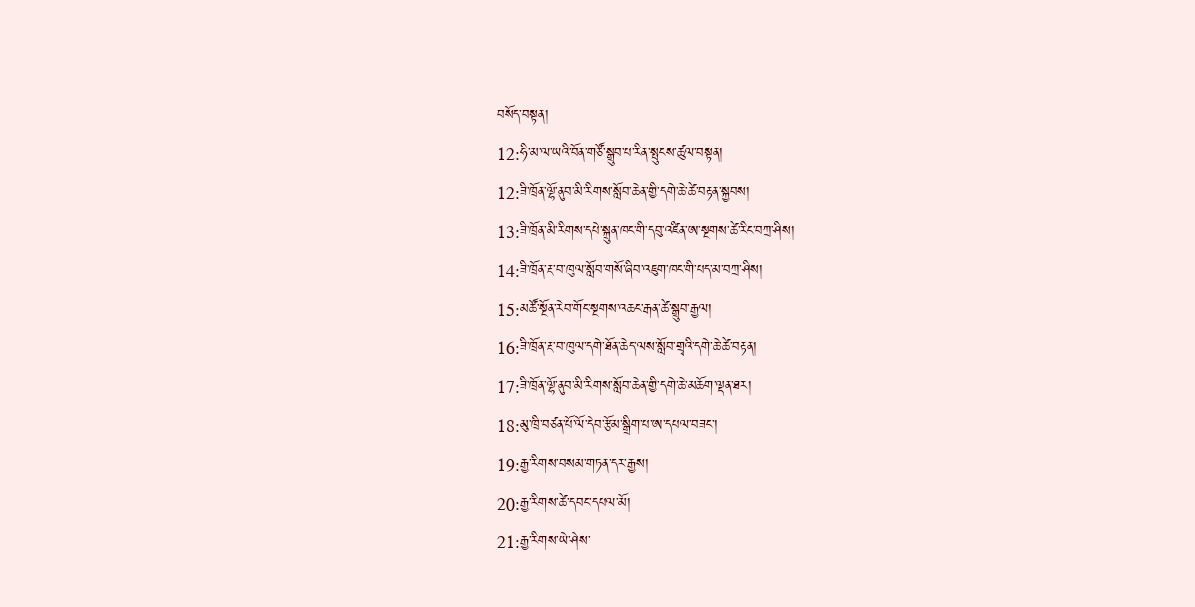བསོད་བསྟན།
12:ཧི་མ་ལ་ཡའི་བོན་གཙོ་སྒྲུབ་པ་རིན་སྤུངས་ཚུལ་བསྟན།
12:ཟི་ཁྲོན་ལྷོ་ནུབ་མི་རིགས་སློབ་ཆེན་གྱི་དགེ་ཆེ་ཚེ་བརྟན་སྐྱབས།
13:ཟི་ཁྲོན་མི་རིགས་དཔེ་སྐྲུན་ཁང་གི་དབུ་འཛིན་ཨ་སྔགས་ཚེ་རིང་བཀྲ་ཤིས།
14:ཟི་ཁྲོན་རྔ་བ་ཁུལ་སློབ་གསོ་ཞིབ་འཇུག་ཁང་གི་པད་མ་བཀྲ་ཤིས།
15:མཚོ་སྔོན་རེབ་གོང་སྔགས་འཆང་རྒན་ཚེ་སྒྲུབ་རྒྱལ།
16:ཟི་ཁྲོན་རྔ་བ་ཁུལ་དགེ་ཐོན་ཆེད་ལས་སློབ་གྲྭའི་དགེ་ཆེ་ཚེ་བརྟན།
17:ཟི་ཁྲོན་ལྷོ་ནུབ་མི་རིགས་སློབ་ཆེན་གྱི་དགེ་ཆེ་མཆོག་ལྡན་ཐར།
18:མུ་ཁྲི་བཙན་པོ་ལོ་དེབ་རྩོམ་སྒྲིག་པ་ཨ་དཔལ་བཟང་།
19:རྒྱ་རིགས་བསམ་གཏན་དར་རྒྱས།
20:རྒྱ་རིགས་ཚེ་དབང་དཔལ་མོ།
21:རྒྱ་རིགས་ཡེ་ཤེས་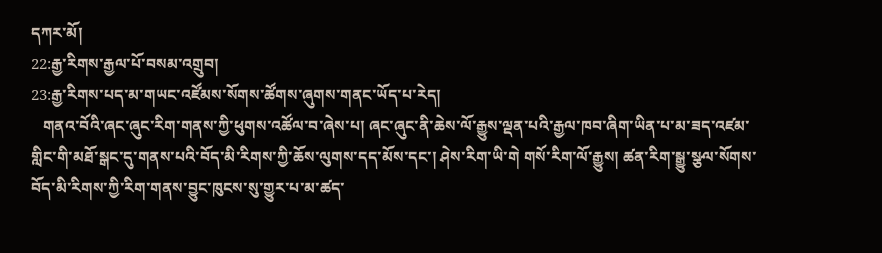དཀར་མོ།
22:རྒྱ་རིགས་རྒྱལ་པོ་བསམ་འགྲུབ།
23:རྒྱ་རིགས་པད་མ་གཡང་འཛོམས་སོགས་ཚོགས་ཞུགས་གནང་ཡོད་པ་རེད།
   གནའ་བོའི་ཞང་ཞུང་རིག་གནས་ཀྱི་ཕུགས་འཚོལ་བ་ཞེས་པ། ཞང་ཞུང་ནི་ཆེས་ལོ་རྒྱུས་ལྡན་པའི་རྒྱལ་ཁབ་ཞིག་ཡིན་པ་མ་ཟད་འཛམ་གླིང་གི་མཐོ་སྒང་དུ་གནས་པའི་བོད་མི་རིགས་ཀྱི་ཆོས་ལུགས་དད་མོས་དང་། ཤེས་རིག་ཡི་གེ གསོ་རིག་ལོ་རྒྱུས། ཚན་རིག་སྒྱུ་སྩལ་སོགས་བོད་མི་རིགས་ཀྱི་རིག་གནས་བྱུང་ཁུངས་སུ་གྱུར་པ་མ་ཚད་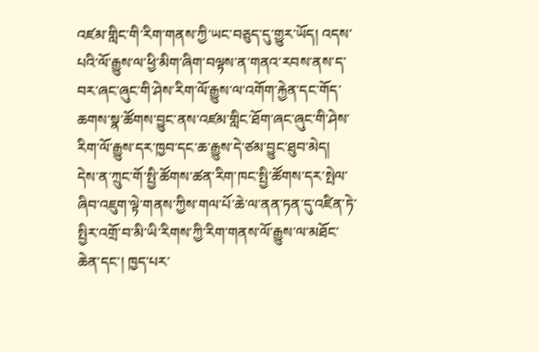འཛམ་གླིང་གི་རིག་གནས་ཀྱི་ཡང་བཅུད་དུ་གྱུར་ཡོད། འདས་པའི་ལོ་རྒྱུས་ལ་ཕྱི་མིག་ཞིག་བལྟས་ན་གནའ་རབས་ནས་ད་བར་ཞང་ཞུང་གི་ཤེས་རིག་ལོ་རྒྱུས་ལ་འགོག་རྐྱེན་དང་གོད་ཆགས་སྣ་ཚོགས་བྱུང་ནས་འཛམ་གླིང་ཐོག་ཞང་ཞུང་གི་ཤེས་རིག་ལོ་རྒྱུས་དར་ཁྱབ་དང་ཆ་རྒྱུས་དེ་ཙམ་བྱུང་ཐུབ་མེད།
དེས་ན་ཀྲུང་གོ་སྤྱི་ཚོགས་ཚན་རིག་ཁང་སྤྱི་ཚོགས་དར་སྤེལ་ཞིབ་འཇུག་ལྟེ་གནས་ཀྱིས་གལ་པོ་ཆེ་ལ་ནན་ཏན་དུ་འཛིན་ཏེ་སྤྱིར་འགྲོ་བ་མི་ཡི་རིགས་ཀྱི་རིག་གནས་ལོ་རྒྱུས་ལ་མཐོང་ཆེན་དང་། ཁྱད་པར་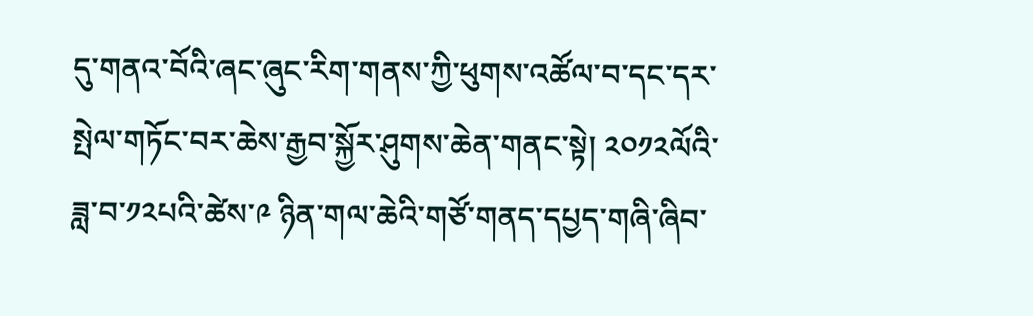དུ་གནའ་བོའི་ཞང་ཞུང་རིག་གནས་ཀྱི་ཕུགས་འཚོལ་བ་དང་དར་སྤེལ་གཏོང་བར་ཆེས་རྒྱབ་སྐྱོར་ཤུགས་ཆེན་གནང་སྟེ། ༢༠༡༢ལོའི་ཟླ་བ་༡༢པའི་ཚེས་༩ ཉིན་གལ་ཆེའི་གཙོ་གནད་དཔྱད་གཞི་ཞིབ་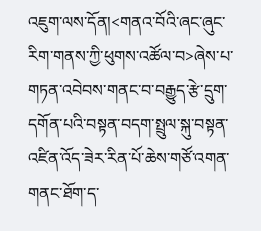འཇུག་ལས་དོན།<གནའ་བོའི་ཞང་ཞུང་རིག་གནས་ཀྱི་ཕུགས་འཚོལ་བ>ཞེས་པ་གཏན་འབེབས་གནང་བ་བརྒྱུད་རྩེ་དྲུག་དགོན་པའི་བསྟན་བདག་སྤྲུལ་སྐུ་བསྟན་འཛིན་འོད་ཟེར་རིན་པོ་ཆེས་གཙོ་འགན་གནང་ཐོག་ད་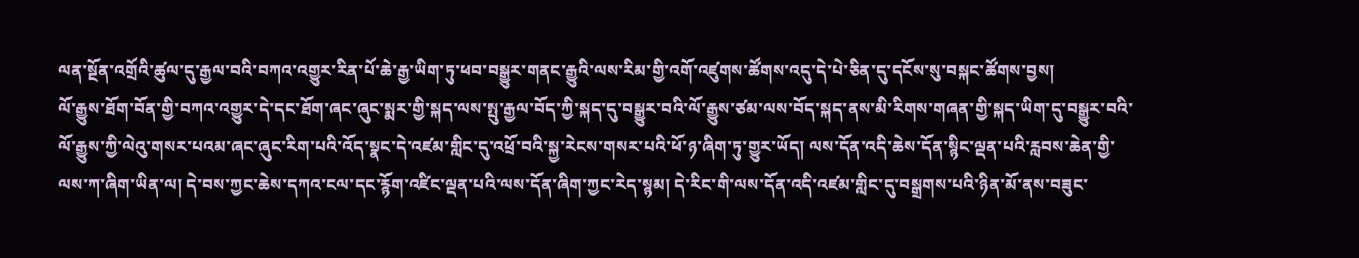ལན་སྔོན་འགྲོའི་ཚུལ་དུ་རྒྱལ་བའི་བཀའ་འགྱུར་རིན་པོ་ཆེ་རྒྱ་ཡིག་ཏུ་ཕབ་བསྒྱུར་གནང་རྒྱུའི་ལས་རིམ་གྱི་འགོ་འཛུགས་ཚོགས་འདུ་དེ་པེ་ཅིན་དུ་དངོས་སུ་བསྐང་ཚོགས་བྱས།
ལོ་རྒྱུས་ཐོག་བོན་གྱི་བཀའ་འགྱུར་དེ་དང་ཐོག་ཞང་ཞུང་སྨར་གྱི་སྐད་ལས་སྤུ་རྒྱལ་བོད་ཀྱི་སྐད་དུ་བསྒྱུར་བའི་ལོ་རྒྱུས་ཙམ་ལས་བོད་སྐད་ནས་མི་རིགས་གཞན་གྱི་སྐད་ཡིག་དུ་བསྒྱུར་བའི་ལོ་རྒྱུས་ཀྱི་ལེའུ་གསར་པའམ་ཞང་ཞུང་རིག་པའི་འོད་སྣང་དེ་འཛམ་གླིང་དུ་འཕྲོ་བའི་སྐྱ་རེངས་གསར་པའི་ཕོ་ཉ་ཞིག་ཏུ་གྱུར་ཡོད། ལས་དོན་འདི་ཆེས་དོན་སྙིང་ལྡན་པའི་རླབས་ཆེན་གྱི་ལས་ཀ་ཞིག་ཡིན་ལ། དེ་བས་ཀྱང་ཆེས་དཀའ་ངལ་དང་རྙོག་འཛིང་ལྡན་པའི་ལས་དོན་ཞིག་ཀྱང་རེད་སྙམ། དེ་རིང་གི་ལས་དོན་འདི་འཛམ་གླིང་དུ་བསྒྲགས་པའི་ཉིན་མོ་ནས་བཟུང་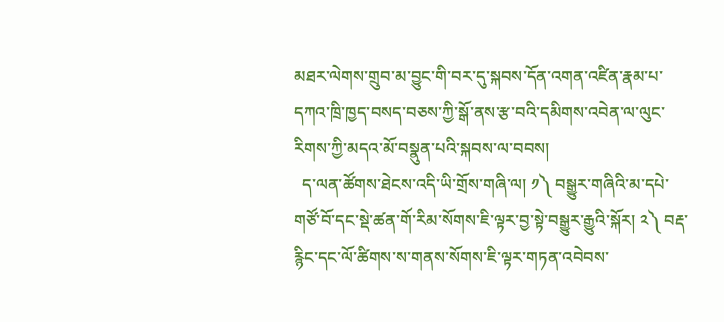མཐར་ལེགས་གྲུབ་མ་བྱུང་གི་བར་དུ་སྐབས་དོན་འགན་འཛིན་རྣམ་པ་དཀའ་ཁྲི་ཁྱད་བསད་བཅས་ཀྱི་སྒོ་ནས་རྩ་བའི་དམིགས་འབེན་ལ་ལུང་རིགས་ཀྱི་མདའ་མོ་བསྣུན་པའི་སྐབས་ལ་བབས།
  ད་ལན་ཚོགས་ཐེངས་འདི་ཡི་གྲོས་གཞི་ལ། ༡༽ བསྒྱུར་གཞིའི་མ་དཔེ་གཙོ་བོ་དང་སྡེ་ཚན་གོ་རིམ་སོགས་ཇི་ལྟར་བྱ་སྟེ་བསྒྱུར་རྒྱུའི་སྐོར། ༢༽ བརྡ་རྙིང་དང་ལོ་ཚིགས་ས་གནས་སོགས་ཇི་ལྟར་གཏན་འབེབས་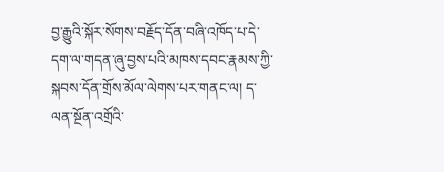བྱ་རྒྱུའི་སྐོར་སོགས་བརྗོད་དོན་བཞི་འཁོད་པ་དེ་དག་ལ་གདན་ཞུ་བྱས་པའི་མཁས་དབང་རྣམས་ཀྱི་སྐབས་དོན་གྲོས་མོལ་ལེགས་པར་གནང་ལ། ད་ལན་སྔོན་འགྲོའི་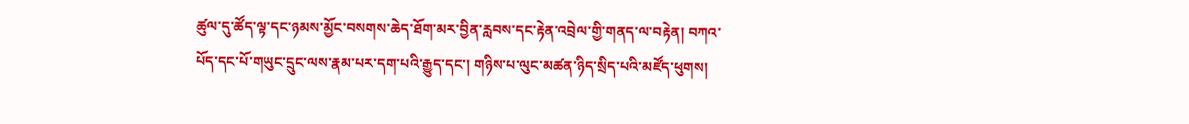ཚུལ་དུ་ཚོད་ལྟ་དང་ཉམས་མྱོང་བསགས་ཆེད་ཐོག་མར་བྱིན་རླབས་དང་རྟེན་འབྲེལ་གྱི་གནད་ལ་བརྟེན། བཀའ་པོད་དང་པོ་གཡུང་དྲུང་ལས་རྣམ་པར་དག་པའི་རྒྱུད་དང་། གཉིས་པ་ལུང་མཚན་ཉིད་སྲིད་པའི་མཛོད་ཕུགས།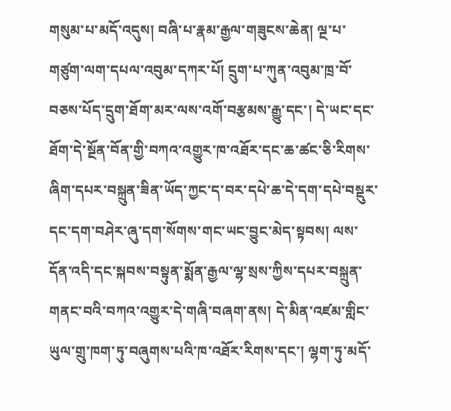གསུམ་པ་མདོ་འདུས། བཞི་པ་རྣམ་རྒྱལ་གཟུངས་ཆེན། ལྔ་པ་གཙུག་ལག་དཔལ་འབུམ་དཀར་པོ། དྲུག་པ་ཀུན་འབུམ་ཁྲ་བོ་བཅས་པོད་དྲུག་ཐོག་མར་ལས་འགོ་བརྩམས་རྒྱུ་དང་། དེ་ཡང་དང་ཐོག་དེ་སྔོན་བོན་གྱི་བཀའ་འགྱུར་ཁ་འཐོར་དང་ཆ་ཚང་ཅི་རིགས་ཞིག་དཔར་བསྐྲུན་ཟིན་ཡོད་ཀྱང་ད་བར་དཔེ་ཆ་དེ་དག་དཔེ་བསྡུར་དང་དག་བཤེར་ཞུ་དག་སོགས་གང་ཡང་བྱུང་མེད་སྟབས། ལས་དོན་འདི་དང་སྐབས་བསྟུན་སྨོན་རྒྱལ་ལྷ་སྲས་ཀྱིས་དཔར་བསྐྲུན་གནང་བའི་བཀའ་འགྱུར་དེ་གཞི་བཞག་ནས། དེ་མིན་འཛམ་གླིང་ཡུལ་གྲུ་ཁག་ཏུ་བཞུགས་པའི་ཁ་འཐོར་རིགས་དང་། ལྷག་ཏུ་མདོ་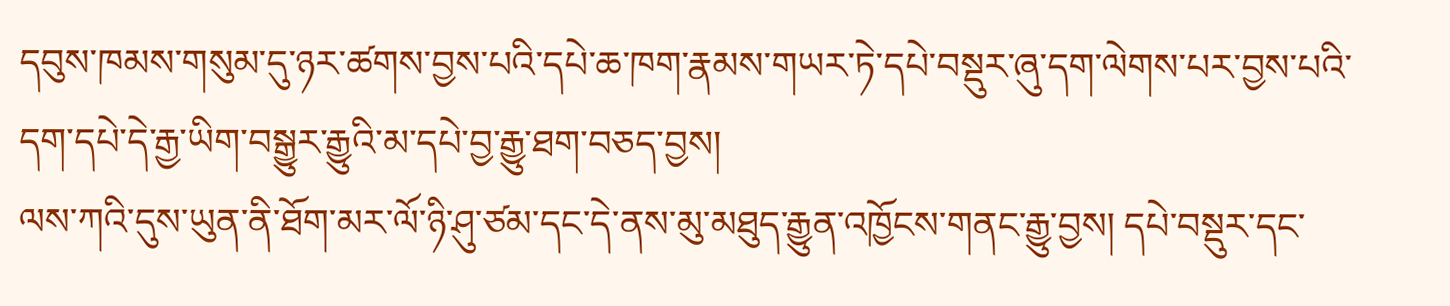དབུས་ཁམས་གསུམ་དུ་ཉར་ཚགས་བྱས་པའི་དཔེ་ཆ་ཁག་རྣམས་གཡར་ཏེ་དཔེ་བསྡུར་ཞུ་དག་ལེགས་པར་བྱས་པའི་དག་དཔེ་དེ་རྒྱ་ཡིག་བསྒྱུར་རྒྱུའི་མ་དཔེ་བྱ་རྒྱུ་ཐག་བཅད་བྱས།
ལས་ཀའི་དུས་ཡུན་ནི་ཐོག་མར་ལོ་ཉི་ཤུ་ཙམ་དང་དེ་ནས་མུ་མཐུད་རྒྱུན་འཁྱོངས་གནང་རྒྱུ་བྱས། དཔེ་བསྡུར་དང་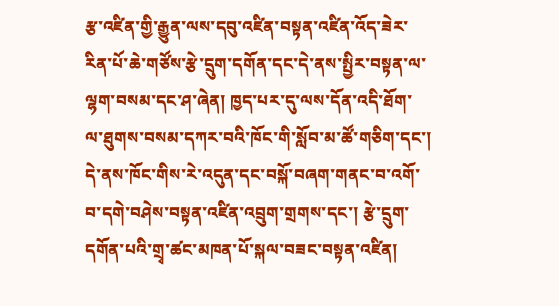རྩ་འཛིན་གྱི་རྒྱུན་ལས་དབུ་འཛིན་བསྟན་འཛིན་འོད་ཟེར་རིན་པོ་ཆེ་གཙོས་རྩེ་དྲུག་དགོན་དང་དེ་ནས་སྤྱིར་བསྟན་ལ་ལྷག་བསམ་དང་ཤ་ཞེན། ཁྱད་པར་དུ་ལས་དོན་འདི་ཐོག་ལ་ཐུགས་བསམ་དཀར་བའི་ཁོང་གི་སློབ་མ་ཚོ་གཅིག་དང་། དེ་ནས་ཁོང་གིས་རེ་འདུན་དང་བསྐོ་བཞག་གནང་བ་འགོ་བ་དགེ་བཤེས་བསྟན་འཛིན་འབྲུག་གྲགས་དང་། རྩེ་དྲུག་དགོན་པའི་གྲྭ་ཚང་མཁན་པོ་སྐལ་བཟང་བསྟན་འཛིན།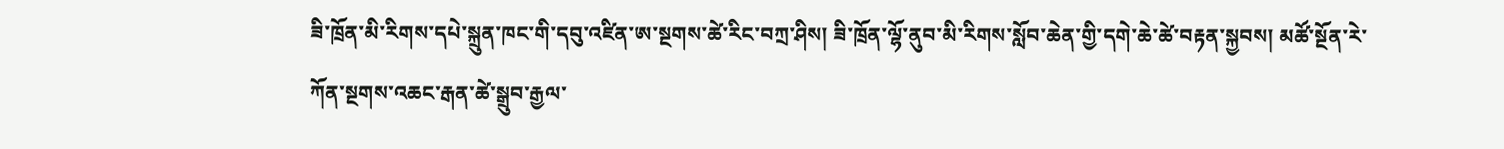ཟི་ཁྲོན་མི་རིགས་དཔེ་སྐྲུན་ཁང་གི་དབུ་འཛིན་ཨ་སྔགས་ཚེ་རིང་བཀྲ་ཤིས། ཟི་ཁྲོན་ལྷོ་ནུབ་མི་རིགས་སློབ་ཆེན་གྱི་དགེ་ཆེ་ཚེ་བརྟན་སྐྱབས། མཚོ་སྔོན་རེ་ཀོན་སྔགས་འཆང་རྒན་ཚེ་སྒྲུབ་རྒྱལ་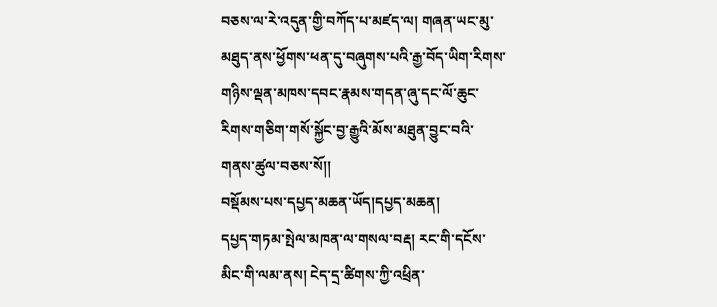བཅས་ལ་རེ་འདུན་གྱི་བཀོད་པ་མཛད་ལ། གཞན་ཡང་མུ་མཐུད་ནས་ཕྱོགས་ཕན་དུ་བཞུགས་པའི་རྒྱ་བོད་ཡིག་རིགས་གཉིས་ལྡན་མཁས་དབང་རྣམས་གདན་ཞུ་དང་ལོ་ཆུང་རིགས་གཅིག་གསོ་སྐྱོང་བྱ་རྒྱུའི་མོས་མཐུན་བྱུང་བའི་གནས་ཚུལ་བཅས་སོ།།
བསྡོམས་པས་དཔྱད་མཆན་ཡོད།དཔྱད་མཆན།
དཔྱད་གཏམ་སྤེལ་མཁན་ལ་གསལ་བརྡ། རང་གི་དངོས་མིང་གི་ལམ་ནས། ངེད་དྲ་ཚིགས་ཀྱི་འཕྲིན་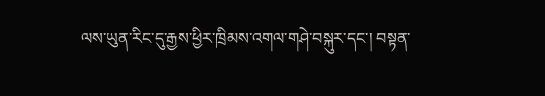ལས་ཡུན་རིང་དུ་རྒྱས་ཕྱིར་ཁྲིམས་འགལ་གཤེ་བསྐུར་དང་། བསྟན་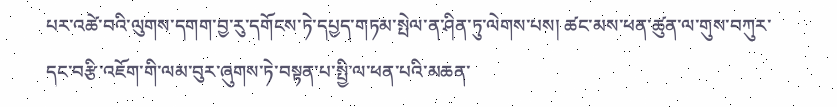པར་འཚེ་བའི་ལུགས་དགག་བྱ་རུ་དགོངས་ཏེ་དཔྱད་གཏམ་སྤེལ་ན་ཤིན་ཏུ་ལེགས་པས། ཚང་མས་ཕན་ཚུན་ལ་གུས་བཀུར་དང་བརྩི་འཇོག་གི་ལམ་བུར་ཞུགས་ཏེ་བསྟན་པ་སྤྱི་ལ་ཕན་པའི་མཆན་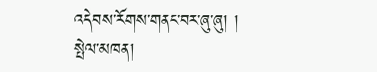འདེབས་རོགས་གནང་བར་ཞུ་ཞུ། །
སྤེལ་མཁན།